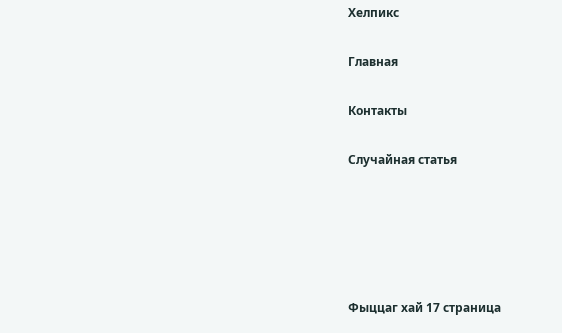Хелпикс

Главная

Контакты

Случайная статья





Фыццаг хай 17 страница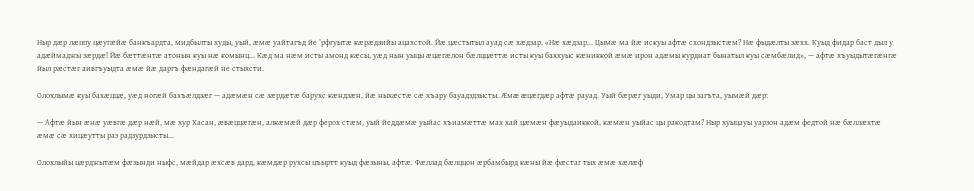Ныр дæр лæппу цæугæйæ банкъардта, мидбылты худы, уый, æмæ уайтагъд йе ’рфгуытæ кæрæдзийы ацахстой. Йæ цæстытыл ауад сæ хæдзар. «Нæ хæдзар... Цымæ ма йæ искуы афтæ схондзыстæм? Нæ фыдæлты зæхх. Куыд фидар баст дыл у адæймаджы зæрдæ! Йæ бæттæнтæ атонын куы нæ комынц... Кæд ма нæм исты амонд кæсы, уæд нын уыцы æцæгæлон бæлццæттæ исты куы баххуыс кæниккой æмæ ирон адæмы курдиат бынатыл куы сæмбæлид», — афтæ хъуыдытæгæнгæ йыл рæстæг аивгъуыдта æмæ йæ даргъ фæндагæй не стыхсти.

Олохлымæ куы бахæццæ, уæд ногæй бахъæлдзæг — адæмæн сæ зæрдæтæ барухс кæндзæн, йæ ныхæстæ сæ хъару бауадздзысты. Æмæ æцæгдæр афтæ рауад. Уый бæрæг уыди, Умар цы загъта, уымæй дæр:

— Афтæ йын æнæ уæвгæ дæр нæй, мæ хур Хасан, æвæццæгæн, алкæмæй дæр ферох стæм, уый йеддæмæ уыйас хъиамæттæ мах хай цæмæн фæуыдаиккой, кæмæн уыйас цы ракодтам? Ныр хуыцауы уарзон адæм федтой нæ бæллæхтæ æмæ сæ хицæутты раз радзурдзысты...

Олохлыйы цæрджытæм фæзынди ныфс, мæйдар æхсæв дард, кæмдæр рухсы цъыртт куыд фæзыны, афтæ. Фæллад бæлццон æрбамбырд кæны йæ фæстаг тых æмæ хæлæф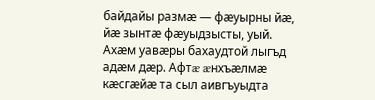байдайы размæ — фæуырны йæ, йæ зынтæ фæуыдзысты, уый. Ахæм уавæры бахаудтой лыгъд адæм дæр. Афтæ æнхъæлмæ кæсгæйæ та сыл аивгъуыдта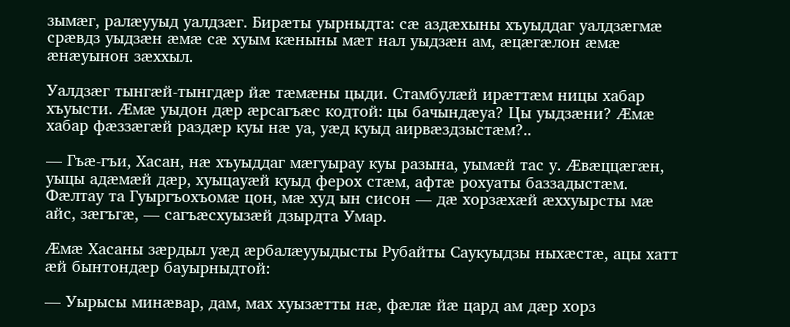зымæг, ралæууыд уалдзæг. Бирæты уырныдта: сæ аздæхыны хъуыддаг уалдзæгмæ срæвдз уыдзæн æмæ сæ хуым кæныны мæт нал уыдзæн ам, æцæгæлон æмæ æнæуынон зæххыл.

Уалдзæг тынгæй-тынгдæр йæ тæмæны цыди. Стамбулæй ирæттæм ницы хабар хъуысти. Æмæ уыдон дæр æрсагъæс кодтой: цы бачындæуа? Цы уыдзæни? Æмæ хабар фæззæгæй раздæр куы нæ уа, уæд куыд аирвæздзыстæм?..

— Гъæ-гъи, Хасан, нæ хъуыддаг мæгуырау куы разына, уымæй тас у. Æвæццæгæн, уыцы адæмæй дæр, хуыцауæй куыд ферох стæм, афтæ рохуаты баззадыстæм. Фæлтау та Гуыргъохъомæ цон, мæ худ ын сисон — дæ хорзæхæй æххуырсты мæ айс, зæгъгæ, — сагъæсхуызæй дзырдта Умар.

Æмæ Хасаны зæрдыл уæд æрбалæууыдысты Рубайты Саукуыдзы ныхæстæ, ацы хатт æй бынтондæр бауырныдтой:

— Уырысы минæвар, дам, мах хуызæтты нæ, фæлæ йæ цард ам дæр хорз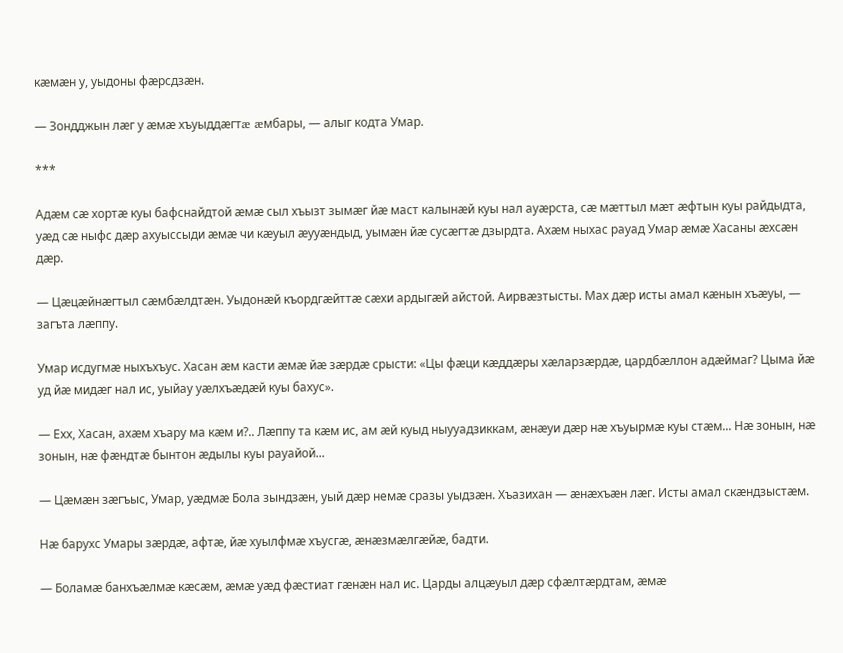кæмæн у, уыдоны фæрсдзæн.

— Зондджын лæг у æмæ хъуыддæгтæ æмбары, — алыг кодта Умар.

***

Адæм сæ хортæ куы бафснайдтой æмæ сыл хъызт зымæг йæ маст калынæй куы нал ауæрста, сæ мæттыл мæт æфтын куы райдыдта, уæд сæ ныфс дæр ахуыссыди æмæ чи кæуыл æууæндыд, уымæн йæ сусæгтæ дзырдта. Ахæм ныхас рауад Умар æмæ Хасаны æхсæн дæр.

— Цæцæйнæгтыл сæмбæлдтæн. Уыдонæй къордгæйттæ сæхи ардыгæй айстой. Аирвæзтысты. Мах дæр исты амал кæнын хъæуы, — загъта лæппу.

Умар исдугмæ ныхъхъус. Хасан æм касти æмæ йæ зæрдæ срысти: «Цы фæци кæддæры хæларзæрдæ, цардбæллон адæймаг? Цыма йæ уд йæ мидæг нал ис, уыйау уæлхъæдæй куы бахус».

— Ехх, Хасан, ахæм хъару ма кæм и?.. Лæппу та кæм ис, ам æй куыд ныууадзиккам, æнæуи дæр нæ хъуырмæ куы стæм... Нæ зонын, нæ зонын, нæ фæндтæ бынтон æдылы куы рауайой...

— Цæмæн зæгъыс, Умар, уæдмæ Бола зындзæн, уый дæр немæ сразы уыдзæн. Хъазихан — æнæхъæн лæг. Исты амал скæндзыстæм.

Нæ барухс Умары зæрдæ, афтæ, йæ хуылфмæ хъусгæ, æнæзмæлгæйæ, бадти.

— Боламæ банхъæлмæ кæсæм, æмæ уæд фæстиат гæнæн нал ис. Царды алцæуыл дæр сфæлтæрдтам, æмæ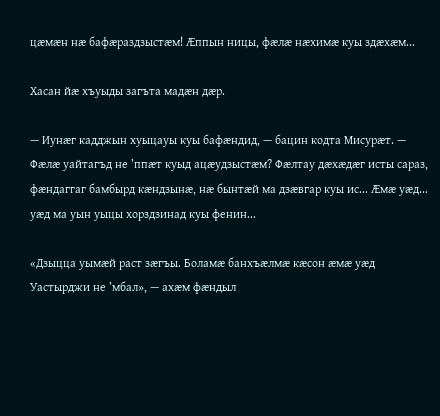цæмæн нæ бафæраздзыстæм! Æппын ницы, фæлæ нæхимæ куы здæхæм...

Хасан йæ хъуыды загъта мадæн дæр.

— Иунæг кадджын хуыцауы куы бафæндид, — бацин кодта Мисурæт. — Фæлæ уайтагъд не ’ппæт куыд ацæудзыстæм? Фæлтау дæхæдæг исты сараз, фæндаггаг бамбырд кæндзынæ, нæ бынтæй ма дзæвгар куы ис... Æмæ уæд... уæд ма уын уыцы хорздзинад куы фенин...

«Дзыцца уымæй раст зæгъы. Боламæ банхъæлмæ кæсон æмæ уæд Уастырджи не ’мбал», — ахæм фæндыл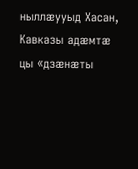ныллæууыд Хасан, Кавказы адæмтæ цы «дзæнæты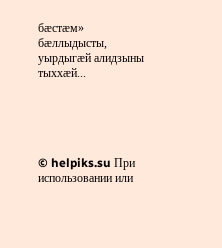бæстæм» бæллыдысты, уырдыгæй алидзыны тыххæй...





© helpiks.su При использовании или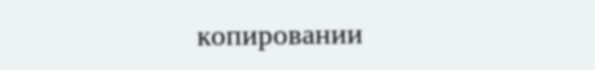копировании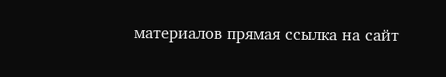материалов прямая ссылка на сайт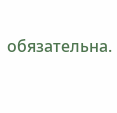обязательна.